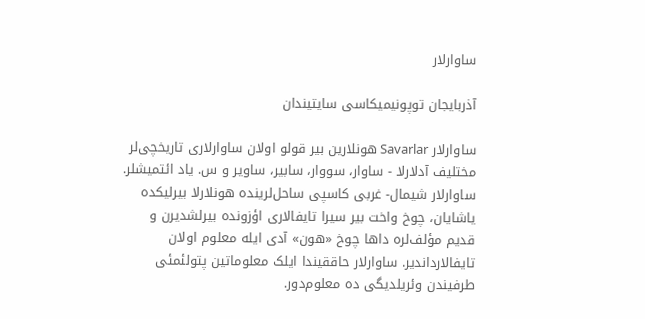ساوارلار

آذربایجان توپونیمیکاسی سایتیندان

ساوارلار Savarlar هونلارین بیر قولو اولان ساوارلاری تاریخچی‌لر مختلیف آدلارلا - ساوار، سووار، سابیر، ساویر و س. یاد ائتمیشلر. ساوارلار شیمال- غربی کاسپی ساحل‌لرینده هونلارلا بیرلیکده یاشایان، چوخ واخت بیر سیرا تایفا‌لاری اؤزونده بیرلشدیرن و قدیم مؤلف‌لره داها چوخ «هون» آدی ایله معلوم اولان تایفا‌لارداندیر. ساوارلار حاققیندا ایلک معلوماتین پتولئمئی طرفیندن وئریلدیگی ده معلوم‌دور.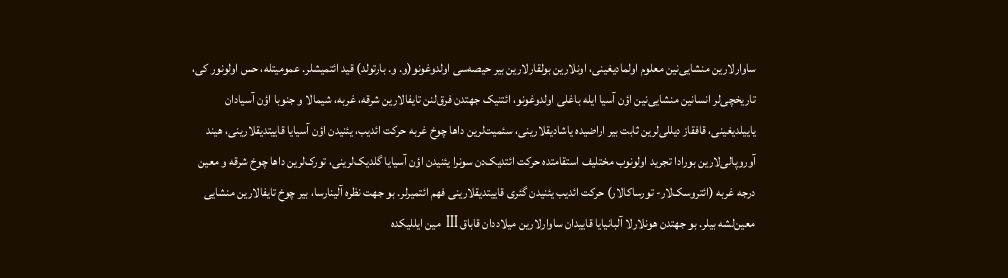ساوارلارین منشایی‌نین معلوم اولمادیغینی، اونلارین بولقارلارین بیر حیصه‌سی اولدوغونو(و. و. بارتولد) قید ائتمیشلر. عمومیتله، حس اولونور کی، تاریخچی‌لر انسانین منشایی‌نین اؤن آسیا ایله باغلی اولدوغونو، ائتنیک جهتدن فرق‌لنن تایفا‌لارین شرقه، غربه، شیمالا و جنوبا اؤن آسیا‌دان یاییلدیغینی، قافقاز دیللی‌لرین ثابت بیر اراضیده یاشادیقلارینی، سئمیت‌لرین داها چوخ غربه حرکت ائدیب، یئنیدن اؤن آسیایا قاییتدیقلارینی، هیند آوروپالی‌لارین بورادا تجرید اولونوب مختلیف استقامتده حرکت ائتدیک‌دن سونرا یئنیدن اؤن آسیایا گلدیک‌لرینی، تورک‌لرین داها چوخ شرقه و معین درجه غربه (ائتروسک‌لار- تورساکا‌لار) حرکت ائدیب یئنیدن گئری قاییتدیقلارینی فهم ائتمیرلر. بو جهت نظره آلینارسا، بیر چوخ تایفا‌لارین منشایی معین‌لشه بیلر. بو جهتدن هونلارلا آلبانیایا قاییدان ساوارلارین میلاددان قاباق III مین ایللیکده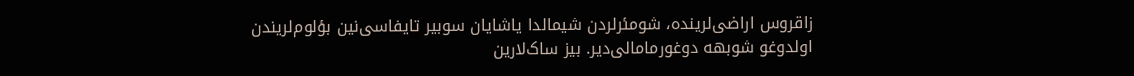زاقروس اراضی‌لرینده، شومئرلردن شیمالدا یاشایان سوبیر تایفاسی‌نین بؤلوم‌لریندن اولدوغو شوبهه دوغورمامالی‌دیر. بیز ساک‌لارین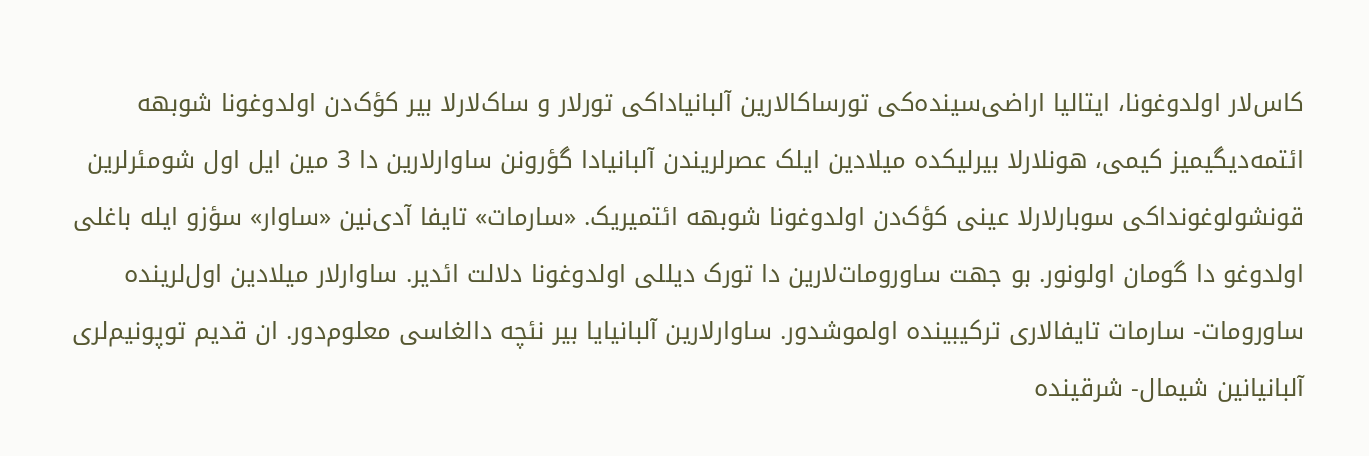کاس‌لار اولدوغونا، ایتالیا اراضی‌سینده‌کی تورساکا‌لارین آلبانیا‌داکی تورلار و ساک‌لارلا بیر کؤک‌دن اولدوغونا شوبهه ائتمه‌دیگیمیز کیمی، هونلارلا بیرلیکده میلادین ایلک عصرلریندن آلبانیادا گؤرونن ساوارلارین دا 3 مین ایل اول شومئرلرین قونشولوغونداکی سوبارلارلا عینی کؤک‌دن اولدوغونا شوبهه ائتمیریک. «سارمات» تایفا آدی‌نین «ساوار» سؤزو ایله باغلی اولدوغو دا گومان اولونور. بو جهت ساورومات‌لارین دا تورک دیللی اولدوغونا دلالت ائدیر. ساوارلار میلادین اول‌لرینده ساورومات- سارمات تایفا‌لاری ترکیبینده اولموشدور. ساوارلارین آلبانیایا بیر نئچه دالغاسی معلوم‌دور. ان قدیم توپونیم‌لری آلبانیانین شیمال- شرقینده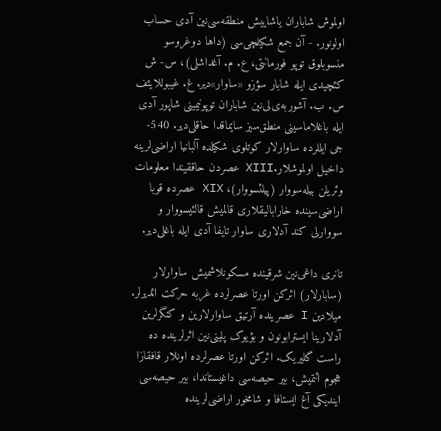اولموش شاباران یاشاییش منطقه‌سی‌نین آدی حساب اولونور. - آن جمع شکیلچی‌سی (داها دوغروسو منسوبلوق توپو فورمانتی، ع. م. آغداشلی)، س- ش کئچیدی ایله شابار سؤزو «ساوار»دیر. غ. غیبوللایئف س. ب. آشوربه‌ی‌لی‌نین شاباران توپونیمینی شاپور آدی ایله باغلاماسینی منطق‌سیز سایماقدا حاقلی‌دیر. 540- جی ایللرده ساوارلار کوتلوی شکیلده آلبانیا اراضی‌لرینه داخیل اولموشلار.XIII عصردن حاققیندا معلومات وئریلن بیله‌سووار (پیلئسووار)، XIX عصرده قوبا اراضی‌سینده خارابالیقلاری قالمیش قالئیسووار و سووارلی کند آدلاری ساوار تایفا آدی ایله باغلی‌دیر.

تانری داغی‌نین شرقینده مسکونلاشمیش ساوارلار (سابارلار) ائرکن اورتا عصرلرده غربه حرکت ائدیرلر. میلادین I عصرینده آرتیق ساوارلارین و کنگرلرین آدلارینا ایسترابونون و بؤیوک پلینی‌نین اثرلرینده ده راست گلیریک. ائرکن اورتا عصرلرده اونلار قافقازا هجوم ائتمیش، بیر حیصه‌سی داغیستاندا، بیر حیصه‌سی ایندیکی آغ ایستافا و شامخور اراضی‌لرینده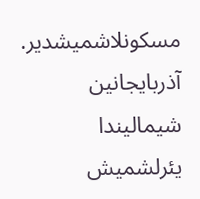مسکونلاشمیشدیر. آذربایجانین شیمالیندا یئرلشمیش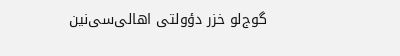گوج‌لو خزر دؤولتی اهالی‌سی‌نین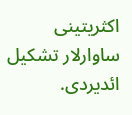اکثریتینی ساوارلار تشکیل ائدیردی.